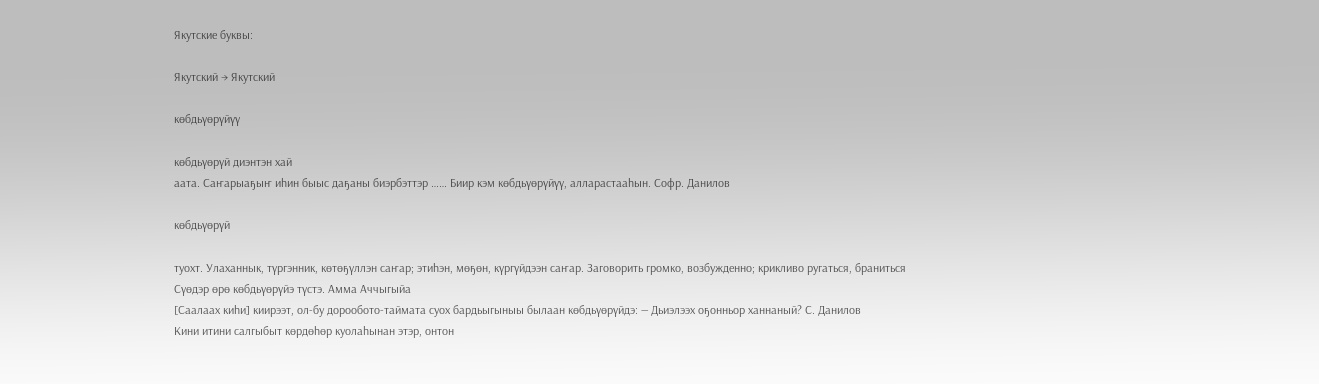Якутские буквы:

Якутский → Якутский

көбдьүөрүйүү

көбдьүөрүй диэнтэн хай
аата. Саҥарыаҕыҥ иһин быыс даҕаны биэрбэттэр …… Биир кэм көбдьүөрүйүү, алларастааһын. Софр. Данилов

көбдьүөрүй

туохт. Улаханнык, түргэнник, көтөҕүллэн саҥар; этиһэн, мөҕөн, күргүйдээн саҥар. Заговорить громко, возбужденно; крикливо ругаться, браниться
Сүөдэр өрө көбдьүөрүйэ түстэ. Амма Аччыгыйа
[Саалаах киһи] киирээт, ол-бу дорообото-таймата суох бардьыгыныы былаан көбдьүөрүйдэ: — Дьиэлээх оҕонньор ханнаный? С. Данилов
Кини итини салгыбыт көрдөһөр куолаһынан этэр, онтон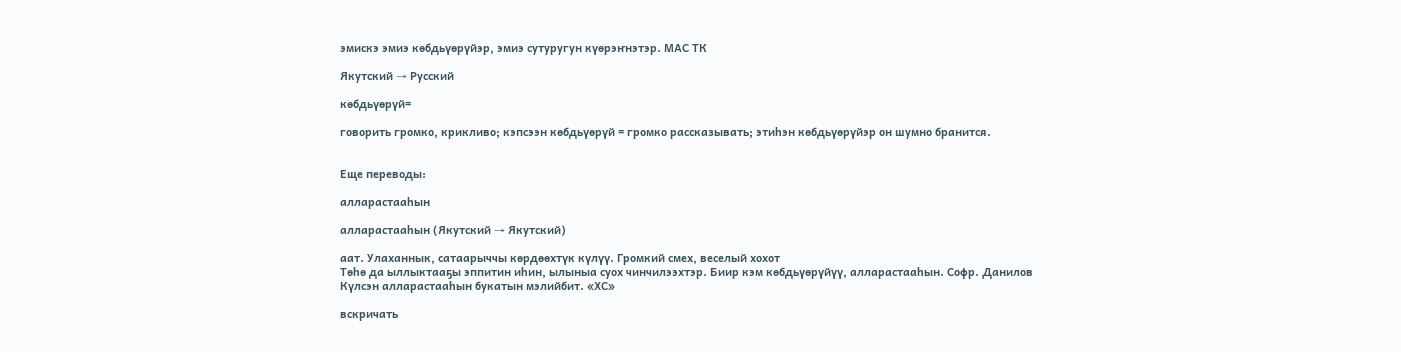эмискэ эмиэ көбдьүөрүйэр, эмиэ сутуругун күөрэҥнэтэр. МАС ТК

Якутский → Русский

көбдьүөрүй=

говорить громко, крикливо; кэпсээн көбдьүөрүй = громко рассказывать; этиһэн көбдьүөрүйэр он шумно бранится.


Еще переводы:

алларастааһын

алларастааһын (Якутский → Якутский)

аат. Улаханнык, сатаарыччы көрдөөхтүк күлүү. Громкий смех, веселый хохот
Төһө да ыллыктааҕы эппитин иһин, ылыныа суох чинчилээхтэр. Биир кэм көбдьүөрүйүү, алларастааһын. Софр. Данилов
Күлсэн алларастааһын букатын мэлийбит. «ХС»

вскричать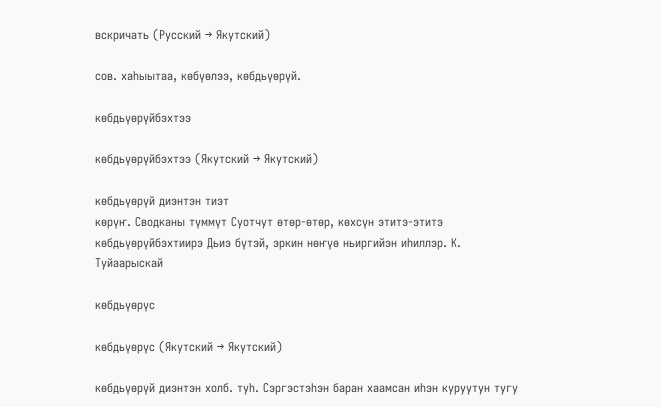вскричать (Русский → Якутский)

сов. хаһыытаа, көбүөлээ, көбдьүөрүй.

көбдьүөрүйбэхтээ

көбдьүөрүйбэхтээ (Якутский → Якутский)

көбдьүөрүй диэнтэн тиэт
көрүҥ. Сводканы түммүт Суотчут өтөр-өтөр, көхсүн этитэ-этитэ көбдьүөрүйбэхтиирэ Дьиэ бүтэй, эркин нөҥүө ньиргийэн иһиллэр. К. Туйаарыскай

көбдьүөрүс

көбдьүөрүс (Якутский → Якутский)

көбдьүөрүй диэнтэн холб. туһ. Сэргэстэһэн баран хаамсан иһэн куруутун тугу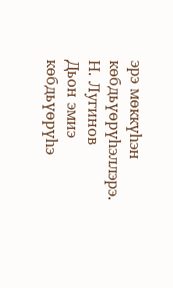эрэ мөккүһэн көбдьүөрүһэллэрэ. Н. Лугинов
Дьон эмиэ көбдьүөрүһэ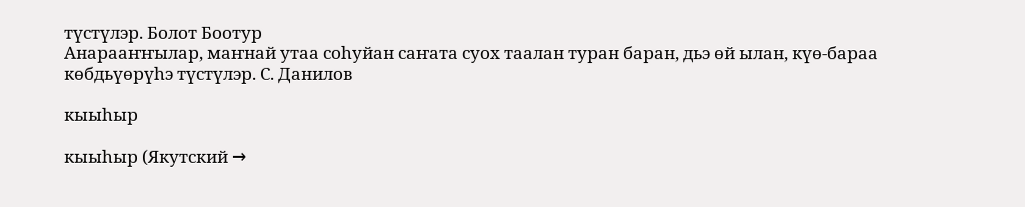түстүлэр. Болот Боотур
Анарааҥҥылар, маҥнай утаа соһуйан саҥата суох таалан туран баран, дьэ өй ылан, күө-бараа көбдьүөрүһэ түстүлэр. С. Данилов

кыыһыр

кыыһыр (Якутский →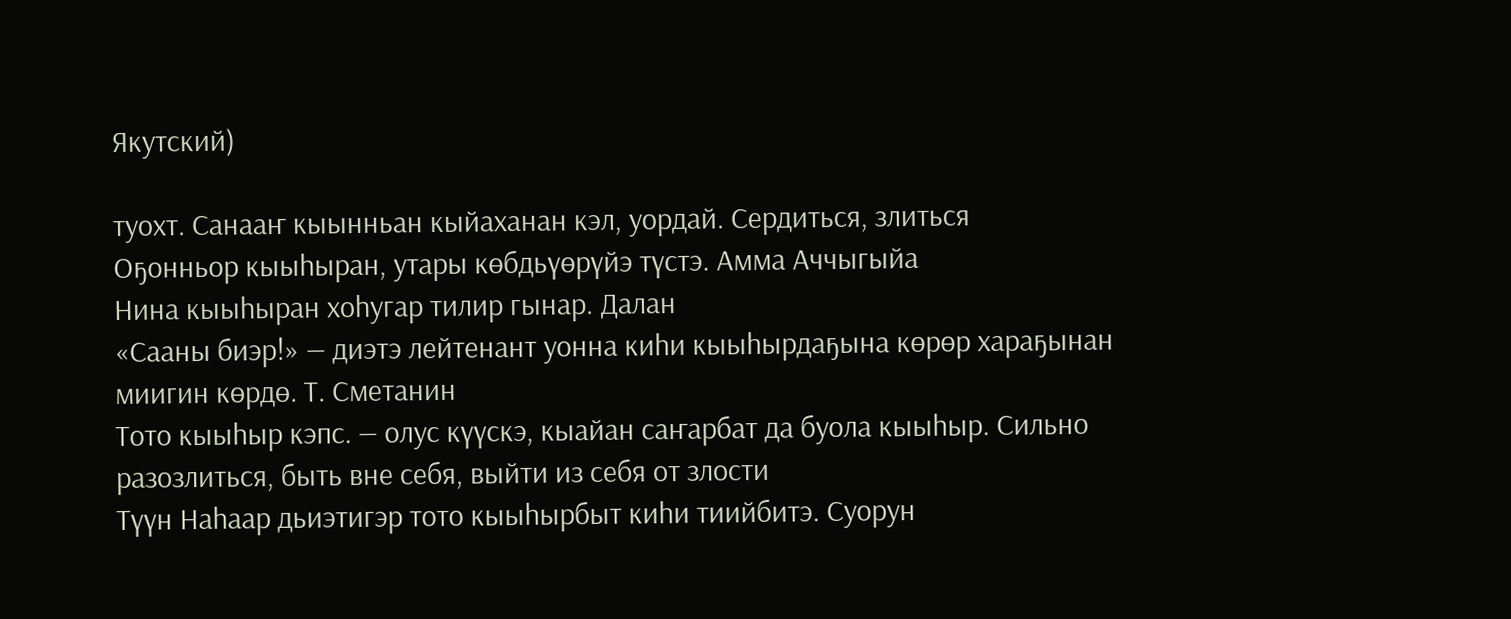Якутский)

туохт. Санааҥ кыынньан кыйаханан кэл, уордай. Сердиться, злиться
Оҕонньор кыыһыран, утары көбдьүөрүйэ түстэ. Амма Аччыгыйа
Нина кыыһыран хоһугар тилир гынар. Далан
«Сааны биэр!» — диэтэ лейтенант уонна киһи кыыһырдаҕына көрөр хараҕынан миигин көрдө. Т. Сметанин
Тото кыыһыр кэпс. — олус күүскэ, кыайан саҥарбат да буола кыыһыр. Сильно разозлиться, быть вне себя, выйти из себя от злости
Түүн Наһаар дьиэтигэр тото кыыһырбыт киһи тиийбитэ. Суорун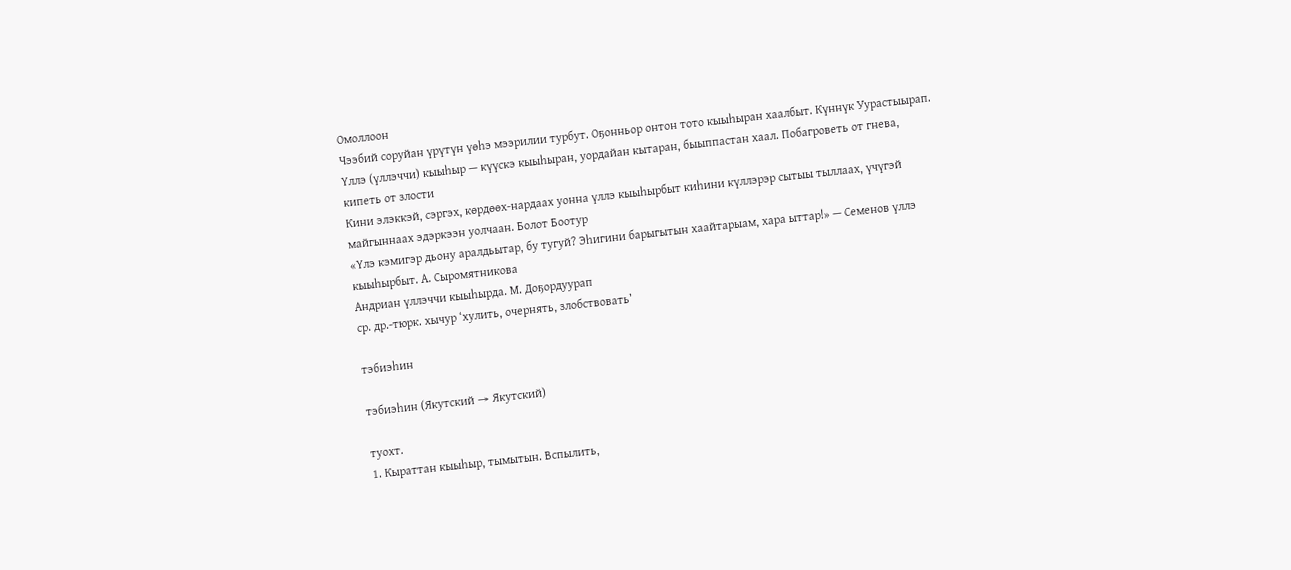Омоллоон
Чээбий соруйан үрүтүн үөһэ мээрилии турбут. Оҕонньор онтон тото кыыһыран хаалбыт. Күннүк Уурастыырап. Үллэ (үллэччи) кыыһыр — күүскэ кыыһыран, уордайан кытаран, быыппастан хаал. Побагроветь от гнева, кипеть от злости
Кини элэккэй, сэргэх, көрдөөх-нардаах уонна үллэ кыыһырбыт киһини күллэрэр сытыы тыллаах, үчүгэй майгыннаах эдэркээн уолчаан. Болот Боотур
«Үлэ кэмигэр дьону аралдьытар, бу тугуй? Эһигини барыгытын хаайтарыам, хара ыттар!» — Семенов үллэ кыыһырбыт. А. Сыромятникова
Андриан үллэччи кыыһырда. М. Доҕордуурап
ср. др.-тюрк. хычур ‘хулить, очернять, злобствовать’

тэбиэһин

тэбиэһин (Якутский → Якутский)

туохт.
1. Кыраттан кыыһыр, тымытын. Вспылить,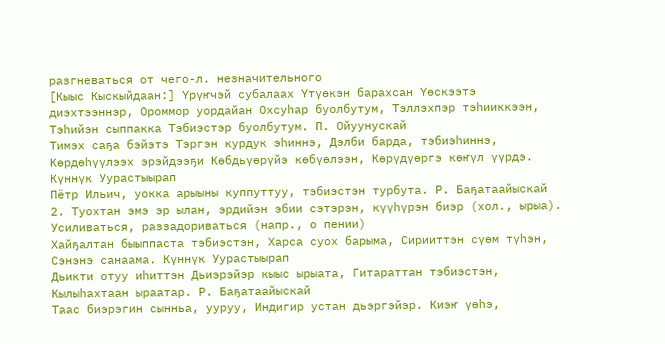разгневаться от чего-л. незначительного
[Кыыс Кыскыйдаан:] Үрүҥчэй субалаах Үтүөкэн барахсан Үөскээтэ диэхтээннэр, Ороммор уордайан Охсуһар буолбутум, Тэллэхпэр тэһииккээн, Тэһийэн сыппакка Тэбиэстэр буолбутум. П. Ойуунускай
Тимэх саҕа бэйэтэ Тэргэн курдук эһиннэ, Дэлби барда, тэбиэһиннэ, Көрдөһүүлээх эрэйдээҕи Көбдьүөрүйэ көбүөлээн, Көрүдүөргэ көҥүл үүрдэ. Күннүк Уурастыырап
Пётр Ильич, уокка арыыны куппуттуу, тэбиэстэн турбута. Р. Баҕатаайыскай
2. Туохтан эмэ эр ылан, эрдийэн эбии сэтэрэн, күүһүрэн биэр (хол., ырыа). Усиливаться, раззадориваться (напр., о пении)
Хайҕалтан быыппаста тэбиэстэн, Харса суох барыма, Сирииттэн сүөм түһэн, Сэнэнэ санаама. Күннүк Уурастыырап
Дьикти отуу иһиттэн Дьиэрэйэр кыыс ырыата, Гитараттан тэбиэстэн, Кылыһахтаан ыраатар. Р. Баҕатаайыскай
Таас биэрэгин сынньа, ууруу, Индигир устан дьэргэйэр. Киэҥ үөһэ,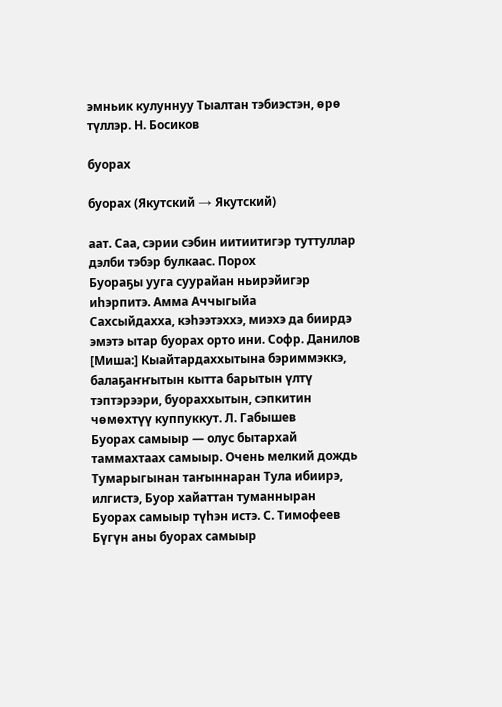эмньик кулуннуу Тыалтан тэбиэстэн, өрө түллэр. Н. Босиков

буорах

буорах (Якутский → Якутский)

аат. Саа, сэрии сэбин иитиитигэр туттуллар дэлби тэбэр булкаас. Порох
Буораҕы ууга суурайан ньирэйигэр иһэрпитэ. Амма Аччыгыйа
Сахсыйдахха, кэһээтэххэ, миэхэ да биирдэ эмэтэ ытар буорах орто ини. Софр. Данилов
[Миша:] Кыайтардаххытына бэриммэккэ, балаҕаҥҥытын кытта барытын үлтү тэптэрээри, буораххытын, сэпкитин чөмөхтүү куппуккут. Л. Габышев
Буорах самыыр — олус бытархай таммахтаах самыыр. Очень мелкий дождь
Тумарыгынан таҥыннаран Тула ибиирэ, илгистэ, Буор хайаттан туманныран Буорах самыыр түһэн истэ. С. Тимофеев
Бүгүн аны буорах самыыр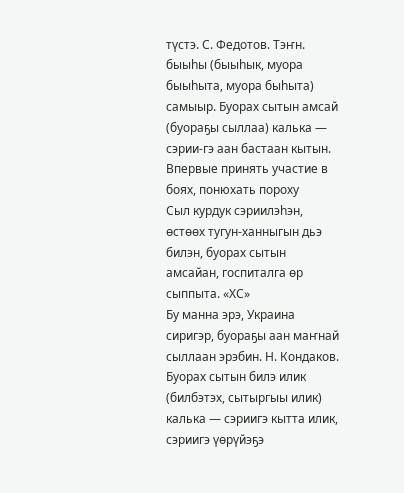түстэ. С. Федотов. Тэҥн. быыһы (быыһык, муора быыһыта, муора быһыта) самыыр. Буорах сытын амсай (буораҕы сыллаа) калька — сэрии-гэ аан бастаан кытын. Впервые принять участие в боях, понюхать пороху
Сыл курдук сэриилэһэн, өстөөх тугун-ханныгын дьэ билэн, буорах сытын амсайан, госпиталга өр сыппыта. «ХС»
Бу манна эрэ, Украина сиригэр, буораҕы аан маҥнай сыллаан эрэбин. Н. Кондаков. Буорах сытын билэ илик (билбэтэх, сытыргыы илик) калька — сэриигэ кытта илик, сэриигэ үөрүйэҕэ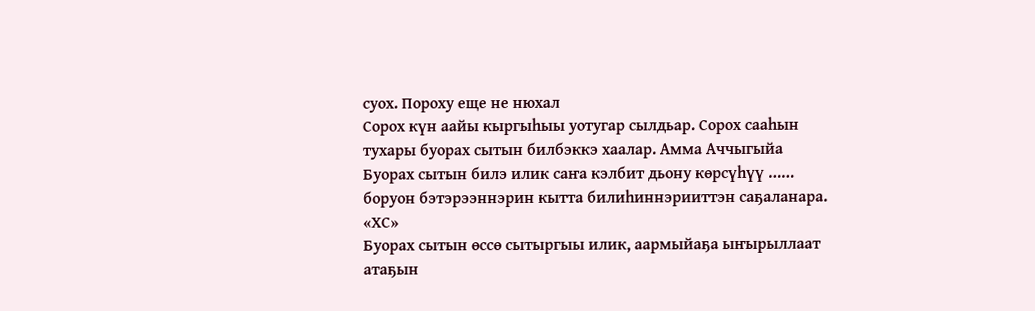суох. Пороху еще не нюхал
Сорох күн аайы кыргыһыы уотугар сылдьар. Сорох сааһын тухары буорах сытын билбэккэ хаалар. Амма Аччыгыйа
Буорах сытын билэ илик саҥа кэлбит дьону көрсүһүү …… боруон бэтэрээннэрин кытта билиһиннэрииттэн саҕаланара. «ХС»
Буорах сытын өссө сытыргыы илик, аармыйаҕа ыҥырыллаат атаҕын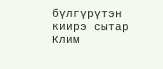бүлгүрүтэн киирэ сытар Клим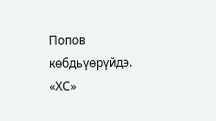Попов көбдьүөрүйдэ. «ХС»